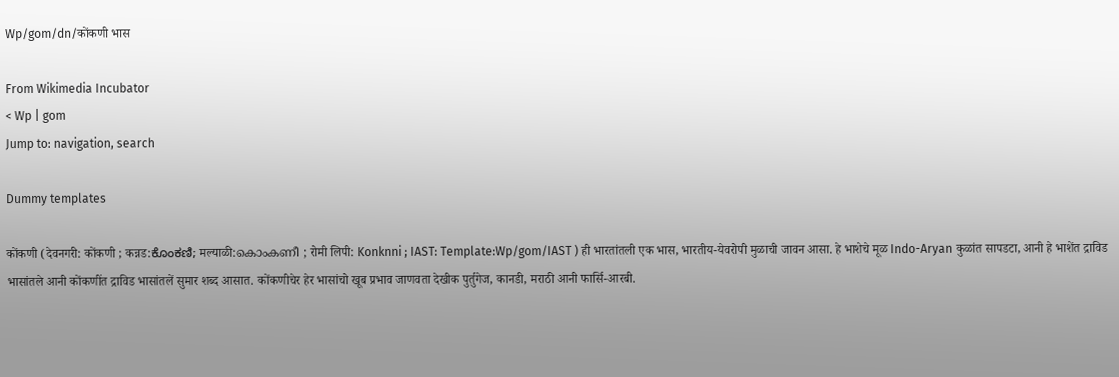Wp/gom/dn/कोंकणी भास

From Wikimedia Incubator
< Wp | gom
Jump to: navigation, search

Dummy templates

कोंकणी (देवनगरी: कोंकणी ; कन्नड:ಕೊಂಕಣಿ; मल्याळी:കൊംകണീ ; रोमी लिपी: Konknni ; IAST: Template:Wp/gom/IAST ) ही भारतांतली एक भास, भारतीय-येवरोपी मुळाची जावन आसा. हे भाशेचे मूळ Indo-Aryan कुळांत सापडटा, आनी हे भाशेंत द्राविड भासांतले आनी कोंकणींत द्राविड भासांतलें सुमार शब्द आसात. कोंकणीचेर हेर भासांचो खूब प्रभाव जाणवता देखीक पुर्तुगेज, कानडी, मराठी आनी फार्सि-आरबी.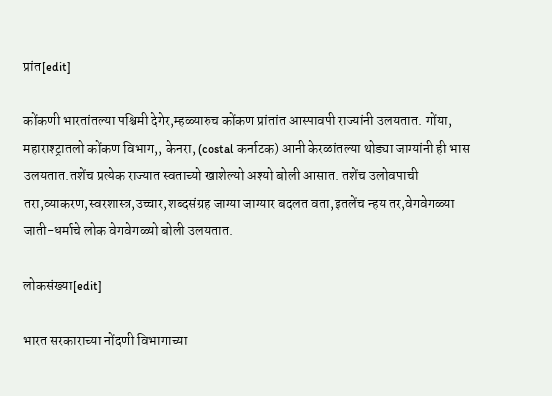प्रांत[edit]

कोंकणी भारतांतल्या पश्चिमी देगेर,म्हळ्यारुच कोंकण प्रांतांत आस्पावपी राज्यांनी उलयतात. गोंया, महाराश्ट्रातलो कोंकण विभाग,, केनरा, (costal कर्नाटक) आनी केरळांतल्या थोड्या जाग्यांनी ही भास उलयतात.तशेंच प्रत्येक राज्यात स्वताच्यो खाशेल्यो अश्यो बोली आसात. तशेंच उलोवपाची तरा,व्याकरण,स्वरशास्त्र,उच्चार,शब्दसंग्रह जाग्या जाग्यार बदलत वता,इतलेंच न्हय तर,वेगवेगळ्या जाती-धर्माचे लोक वेगवेगळ्यो बोली उलयतात.

लोकसंख्या[edit]

भारत सरकाराच्या नोंदणी विभागाच्या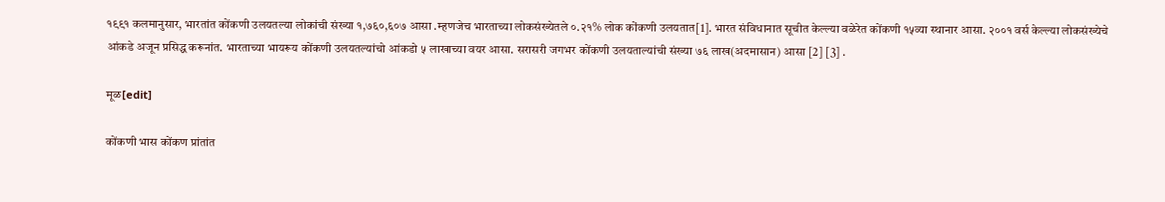१९९१ कलमानुसार, भारतांत कोंकणी उलयतल्या लोकांची संख्या १,७६०,६०७ आसा .म्हणजेच भारताच्या लोकसंख्येतले ०.२१% लोक कोंकणी उलयतात[1]. भारत संविधानात सूचीत केल्ल्या वळेरेत कोंकणी १५व्या स्थानार आसा. २००१ वर्स केल्ल्या लोकसंख्येचे आंकडे अजून प्रसिद्ध करूनांत. भारताच्या भायरूय कोंकणी उलयतल्यांचो आंकडो ५ लाखाच्या वयर आसा. सरासरी जगभर कोंकणी उलयताल्यांची संख्या ७६ लाख(अदमासान) आसा [2] [3] .

मूळ[edit]

कोंकणी भास कोंकण प्रांतांत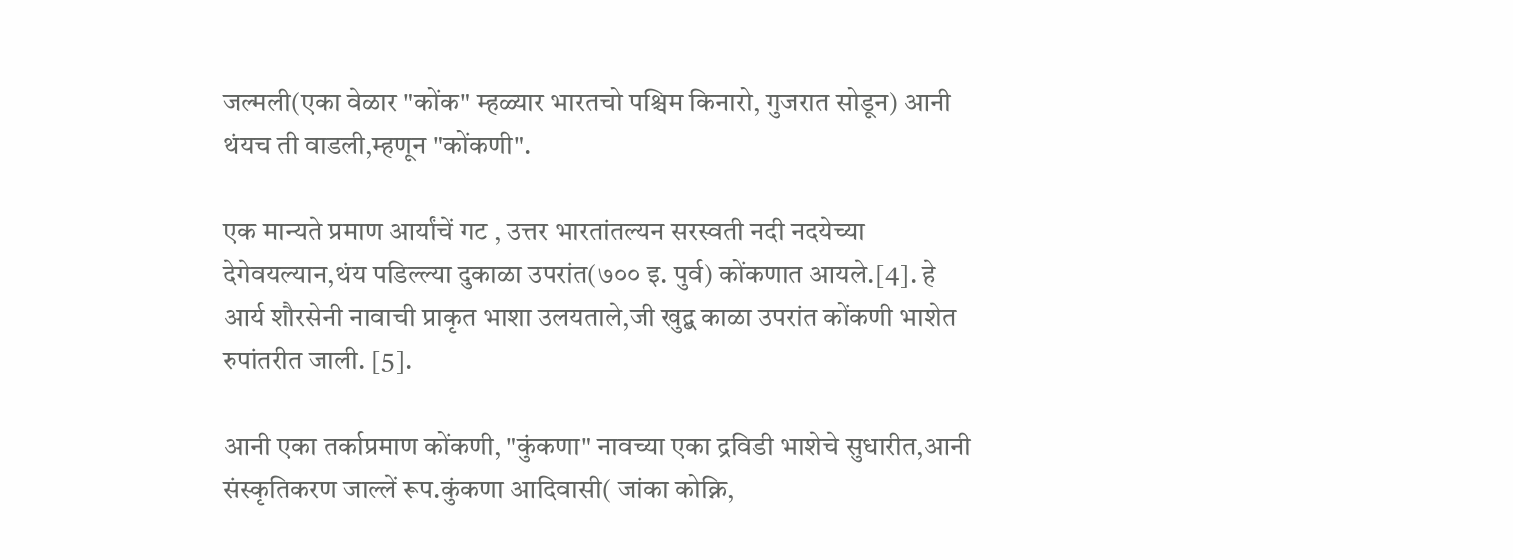जल्मली(एका वेळार "कोंक" म्हळ्यार भारतचो पश्चिम किनारो, गुजरात सोडून) आनी थंयच ती वाडली,म्हणून "कोंकणी".

एक मान्यते प्रमाण आर्यांचें गट , उत्तर भारतांतल्यन सरस्वती नदी नदयेच्या देगेवयल्यान,थंय पडिल्ल्या दुकाळा उपरांत(७०० इ. पुर्व) कोंकणात आयले.[4]. हे आर्य शौरसेनी नावाची प्राकृत भाशा उलयताले,जी खुद्ब काळा उपरांत कोंकणी भाशेत रुपांतरीत जाली. [5].

आनी एका तर्काप्रमाण कोंकणी, "कुंकणा" नावच्या एका द्रविडी भाशेचे सुधारीत,आनी संस्कृतिकरण जाल्लें रूप.कुंकणा आदिवासी( जांका कोक्नि,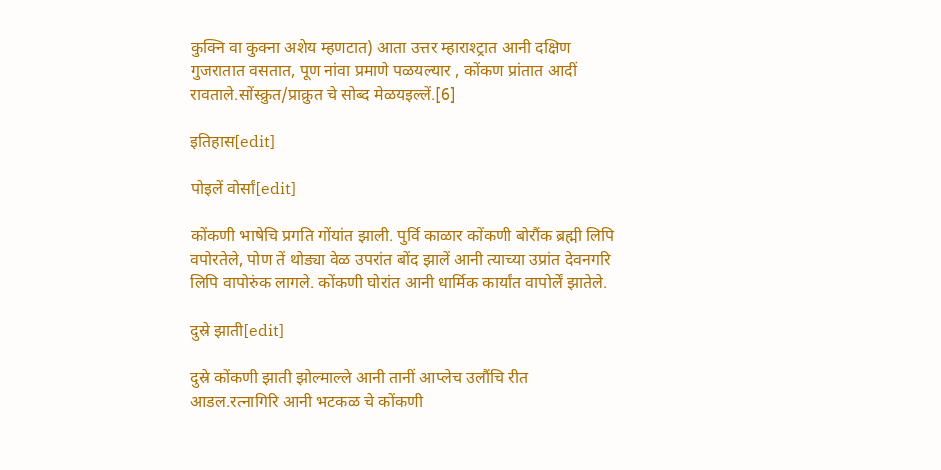कुक्नि वा कुक्ना अशेय म्हणटात) आता उत्तर म्हाराश्ट्रात आनी दक्षिण गुजरातात वसतात, पूण नांवा प्रमाणे पळयल्यार , कोंकण प्रांतात आदीं रावताले.सोंस्क्रुत/प्राक्रुत चे सोब्द मेळयइल्लें.[6]

इतिहास[edit]

पोइलें वोर्सां[edit]

कोंकणी भाषेचि प्रगति गोंयांत झाली. पुर्वि काळार कोंकणी बोरौंक ब्रह्मी लिपि वपोरतेले, पोण तें थोड्या वेळ उपरांत बोंद झालें आनी त्याच्या उप्रांत देवनगरि लिपि वापोरुंक लागले. कोंकणी घोरांत आनी धार्मिक कार्यांत वापोर्लें झातेले.

दुस्रे झाती[edit]

दुस्रे कोंकणी झाती झोल्माल्ले आनी तानीं आप्लेच उलौंचि रीत आडल.रत्नागिरि आनी भटकळ चे कोंकणी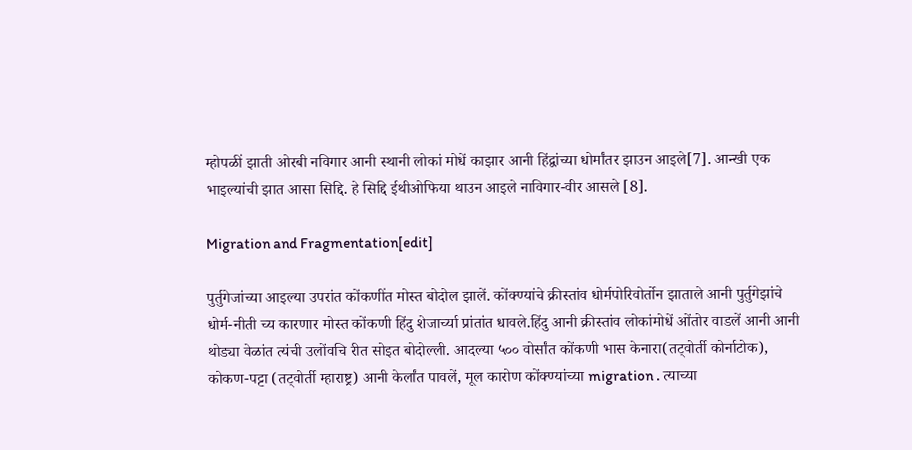म्होपळीं झाती ओरबी नविगार आनी स्थानी लोकां मोधें काझार आनी हिंद्वांच्या धोर्मांतर झाउन आइले[7]. आन्खी एक भाइल्यांची झात आसा सिद्दि. हे सिद्दि ईथीओफिया थाउन आइले नाविगार-वीर आसले [8].

Migration and Fragmentation[edit]

पुर्तुगेजांच्या आइल्या उपरांत कोंकणींत मोस्त बोदोल झालें. कोंक्ण्यांचे क्रीस्तांव धोर्मपोरिवोर्तोन झाताले आनी पुर्तुगेझांचे धोर्म-नीती च्य कारणार मोस्त कोंकणी हिंदु शेजार्च्या प्रांतांत धावले.हिंदु आनी क्रीस्तांव लोकांमोधें ओंतोर वाडलें आनी आनी थोड्या वेळांत त्यंची उलोंवचि रीत सोइत बोदोल्ली. आदल्या ५०० वोर्सांत कोंकणी भास केनारा(तट्वोर्ती कोर्नाटोक), कोकण-पट्टा (तट्वोर्ती म्हाराष्ट्र) आनी केर्लांत पावलें, मूल कारोण कोंक्ण्यांच्या migration . त्याच्या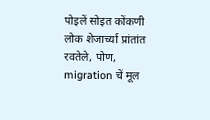पोइलें सोइत कोंकणी लोक शेजार्च्या प्रांतांत रवतेले, पोण, migration चें मूल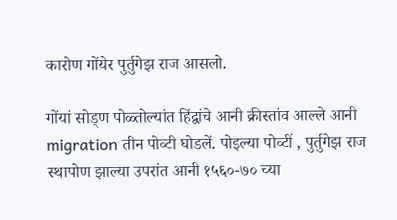कारोण गोंयेर पुर्तुगेझ राज आसलो.

गोंयां सोड्ण पोळ्तोल्यांत हिंद्वांचे आनी क्रीस्तांव आल्ले आनी migration तीन पोव्टी घोडलें. पोइल्या पोव्टीं , पुर्तुगेझ राज स्थापोण झाल्या उपरांत आनी १५६०-७० च्या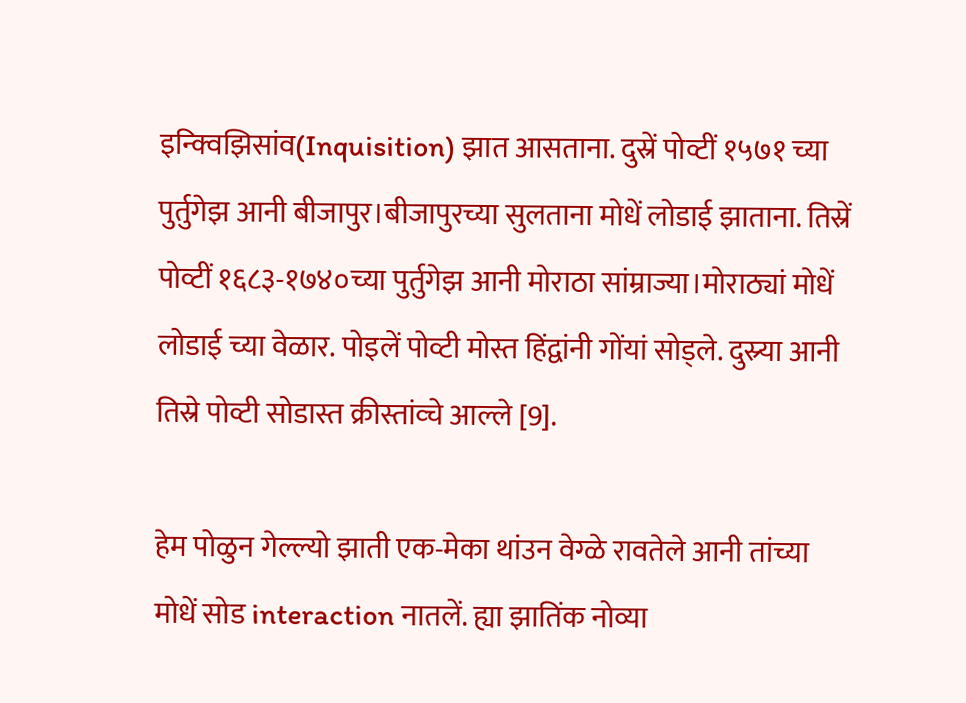इन्क्विझिसांव(Inquisition) झात आसताना. दुस्रें पोव्टीं १५७१ च्या पुर्तुगेझ आनी बीजापुर।बीजापुरच्या सुलताना मोधें लोडाई झाताना. तिस्रें पोव्टीं १६८३-१७४०च्या पुर्तुगेझ आनी मोराठा सांम्राज्या।मोराठ्यां मोधें लोडाई च्या वेळार. पोइलें पोव्टी मोस्त हिंद्वांनी गोंयां सोड्ले. दुस्र्या आनी तिस्रे पोव्टी सोडास्त क्रीस्तांव्चे आल्ले [9].

हेम पोळुन गेल्ल्यो झाती एक-मेका थांउन वेग्ळे रावतेले आनी तांच्या मोधें सोड interaction नातलें. ह्या झातिंक नोव्या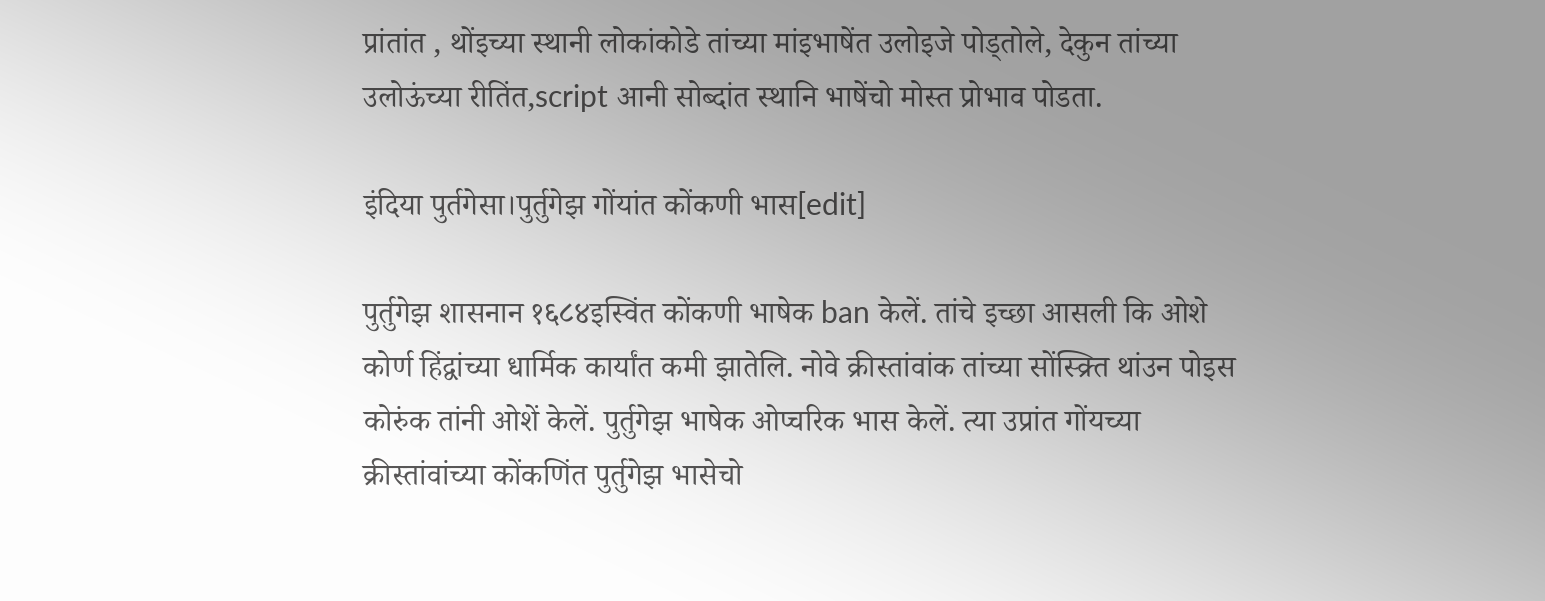प्रांतांत , थोंइच्या स्थानी लोकांकोडे तांच्या मांइभाषेंत उलोइजे पोड्तोले, देकुन तांच्या उलोऊंच्या रीतिंत,script आनी सोब्दांत स्थानि भाषेंचो मोस्त प्रोभाव पोडता.

इंदिया पुर्तगेसा।पुर्तुगेझ गोंयांत कोंकणी भास[edit]

पुर्तुगेझ शासनान १६८४इस्विंत कोंकणी भाषेक ban केलें. तांचे इच्छा आसली कि ओशे कोर्ण हिंद्वांच्या धार्मिक कार्यांत कमी झातेलि. नोवे क्रीस्तांवांक तांच्या सोंस्क्र्ति थांउन पोइस कोरुंक तांनी ओशें केलें. पुर्तुगेझ भाषेक ओप्चरिक भास केलें. त्या उप्रांत गोंयच्या क्रीस्तांवांच्या कोंकणिंत पुर्तुगेझ भासेचो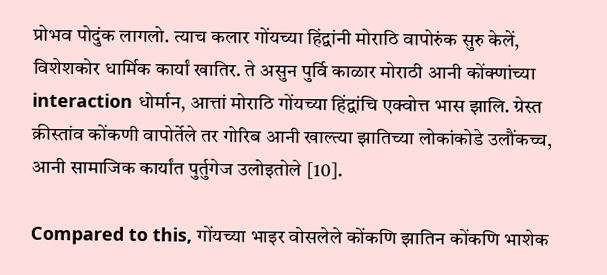प्रोभव पोदुंक लागलो. त्याच कलार गोंयच्या हिंद्वांनी मोराठि वापोरुंक सुरु केलें, विशेशकोर धार्मिक कार्यां खातिर. ते असुन पुर्वि काळार मोराठी आनी कोंक्णांच्या interaction धोर्मान, आत्तां मोराठि गोंयच्या हिंद्वांचि एक्वोत्त भास झालि. ग्रेस्त क्रीस्तांव कोंकणी वापोर्तेले तर गोरिब आनी खाल्त्या झातिच्या लोकांकोडे उलौंकच्च, आनी सामाजिक कार्यांत पुर्तुगेज उलोइतोले [10].

Compared to this, गोंयच्या भाइर वोसलेले कोंकणि झातिन कोंकणि भाशेक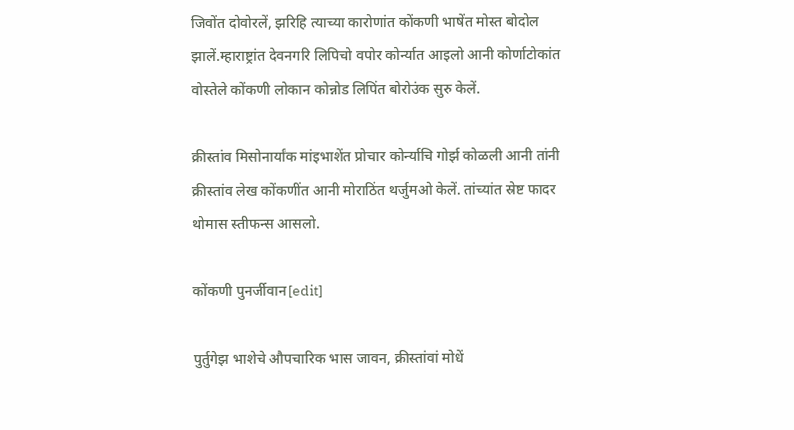जिवोंत दोवोरलें, झरिहि त्याच्या कारोणांत कोंकणी भाषेंत मोस्त बोदोल झालें.म्हाराष्ट्रांत देवनगरि लिपिचो वपोर कोर्न्यात आइलो आनी कोर्णाटोकांत वोस्तेले कोंकणी लोकान कोन्नोड लिपिंत बोरोउंक सुरु केलें.

क्रीस्तांव मिसोनार्यांक मांइभाशेंत प्रोचार कोर्न्याचि गोर्झ कोळली आनी तांनी क्रीस्तांव लेख कोंकणींत आनी मोराठिंत थर्जुमओ केलें. तांच्यांत स्रेष्ट फादर थोमास स्तीफन्स आसलो.

कोंकणी पुनर्जीवान[edit]

पुर्तुगेझ भाशेचे औपचारिक भास जावन, क्रीस्तांवां मोधें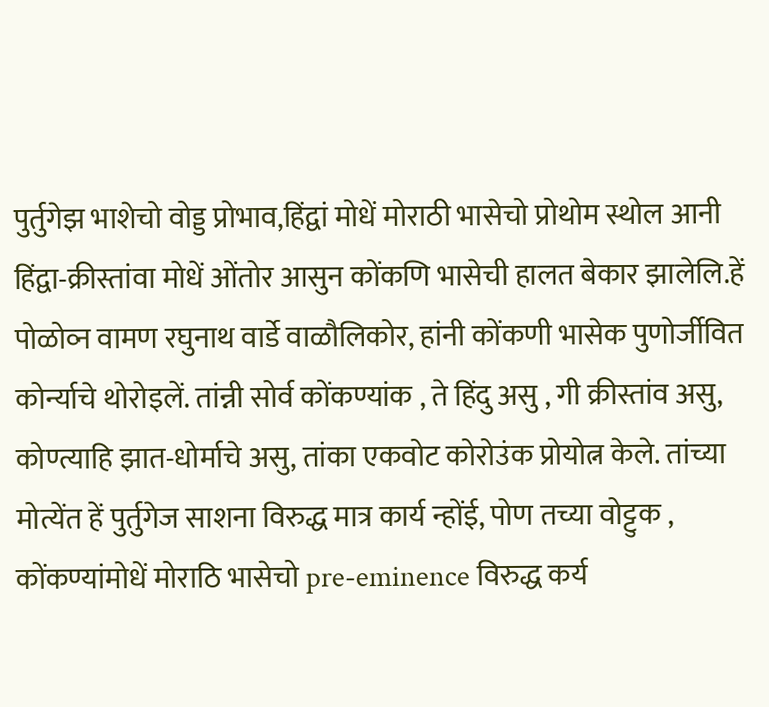पुर्तुगेझ भाशेचो वोड्ड प्रोभाव,हिंद्वां मोधें मोराठी भासेचो प्रोथोम स्थोल आनी हिंद्वा-क्रीस्तांवा मोधें ओंतोर आसुन कोंकणि भासेची हालत बेकार झालेलि.हें पोळोव्न वामण रघुनाथ वार्डे वाळौलिकोर, हांनी कोंकणी भासेक पुणोर्जीवित कोर्न्याचे थोरोइलें. तांन्नी सोर्व कोंकण्यांक , ते हिंदु असु , गी क्रीस्तांव असु, कोण्त्याहि झात-धोर्माचे असु, तांका एकवोट कोरोउंक प्रोयोत्न केले. तांच्या मोत्येंत हें पुर्तुगेज साशना विरुद्ध मात्र कार्य न्होंई, पोण तच्या वोट्टुक , कोंकण्यांमोधें मोराठि भासेचो pre-eminence विरुद्ध कर्य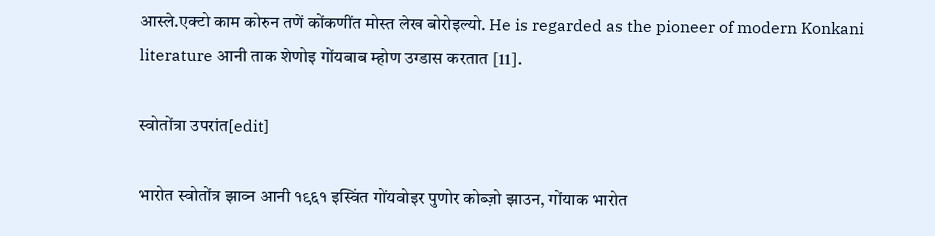आस्ले.एक्टो काम कोरुन तणें कोंकणींत मोस्त लेख बोरोइल्यो. He is regarded as the pioneer of modern Konkani literature आनी ताक शेणोइ गोंयबाब म्होण उग्डास करतात [11].

स्वोतोंत्रा उपरांत[edit]

भारोत स्वोतोंत्र झाव्न आनी १९६१ इस्विंत गोंयवोइर पुणोर कोब्ज़ो झाउन, गोंयाक भारोत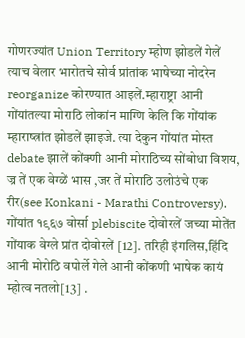गोणरज्यांत Union Territory म्होण झोडलें गेलें त्याच वेलार भारोतचे सोर्व प्रांतांक भाषेच्या नोदरेन reorganize कोरण्यात आइलें.म्हाराष्ट्रा आनी गोंयांतल्या मोराठि लोकांन माग्णि केलि कि गोंयांक म्हाराष्त्रांत झोडलें झाइजे. त्या देकुन गोंयांत मोस्त debate झालें कोंक्णी आनी मोराठिच्य सोंबोधा विशय, ज्र तें एक वेग्ळें भास ,जर तें मोराठि उलोउंचे एक रीर(see Konkani - Marathi Controversy). गोंयांत १९६७ वोर्सा plebiscite दोवोरलें जच्या मोतेंत गोंयाक वेग्ले प्रांत दोवोरलें [12]. तरिही इंगलिस,हिंदि आनी मोरोठि वपोर्ले गेले आनी कोंकणी भाषेक कायं म्होत्व नतलो[13] .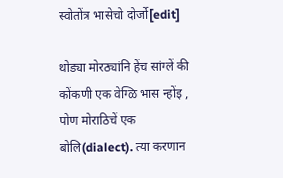स्वोतोंत्र भासेचो दोर्जो[edit]

थोड्या मोरठ्यांनि हेंच सांग्लें की कोंकणी एक वेग्ळि भास न्होंइ , पोण मोराठिचें एक बोलि(dialect). त्या करणान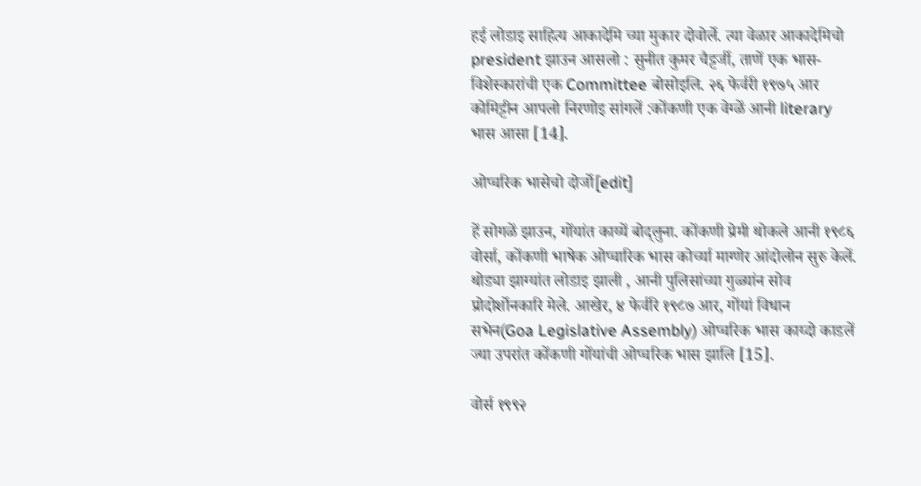हई लोडाइ साहित्य आकादेमि च्या मुकार दोवोर्ले. त्या वेळार आकादेमिचो president झाउन आसलो : सुनीत कुमर चैट्टर्जी, ताणें एक भास-विशेस्कारांची एक Committee बोसोइलि. २६ फेर्वरी १९७५ आर कोमिट्टीन आपलो निरणोइ सांगलें :कोंकणी एक वेग्ळें आनी literary भास आसा [14].

ओप्चरिक भासेचो दोर्जो[edit]

हें सोगळें झाउन, गोंयांत काय्यें बोद्लुना. कोंकणी प्रेमी थोकले आनी १९८६ वोर्सा, कोंकणी भाषेक ओप्चारिक भास कोर्च्या माग्णेर आंदोलोन सुरु केलें. थोड्या झाग्यांत लोडाइ झाली , आनी पुलिसांच्या गुळ्यांन सोव प्रोदोर्शोनकारि मेले. आखेर, ४ फेर्वरि १९८७ आर, गोंयां विधान सभेन(Goa Legislative Assembly) ओप्चरिक भास काय्दो काडलें ज्या उपरांत कोंकणी गोंयांची ओप्चरिक भास झालि [15].

वोर्स १९९२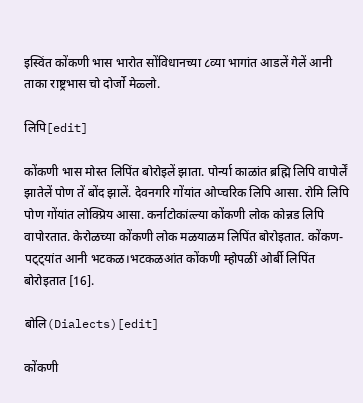इस्विंत कोंकणी भास भारोत सोंविधानच्या ८व्या भागांत आडलें गेलें आनी ताका राष्ट्रभास चो दोर्जो मेळ्लो.

लिपि[edit]

कोंकणी भास मोस्त लिपिंत बोरोइलें झाता. पोर्न्या काळांत ब्रह्मि लिपि वापोर्लें झातेलें पोण तें बोंद झालें. देवनगरि गोंयांत ओप्चरिक लिपि आसा. रोमि लिपि पोण गोंयांत लोक्प्रिय आसा. कर्नाटोकांत्ल्या कोंकणी लोक कोन्नड लिपि वापोरतात. केरोळच्या कोंकणी लोक मळयाळम लिपिंत बोरोइतात. कोंकण-पट्ट्यांत आनी भटकळ।भटकळआंत कोंकणी म्होपळीं ओर्बी लिपिंत बोरोइतात [16].

बोलि(Dialects)[edit]

कोंकणी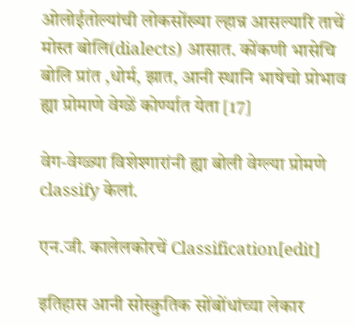ओलोईतोल्यांची लोकसोंख्या ल्हान्न आसल्यारि ताचें मोस्त बोलि(dialects) आसात. कोंकणी भासेचि बोलि प्रांत ,धोर्म, झात, आनी स्थानि भाषेचो प्रोभाव ह्या प्रोमाणे वेग्ळें कोर्ण्यात येता [17]

वेग-वेग्ळ्या विशेश्गारांनी ह्या बोली वेग्ल्या प्रोमणे classify केलां.

एन.जी. कालेलकोरचें Classification[edit]

इतिहास आनी सोस्क्रुतिक सोंबोंधांच्या लेकार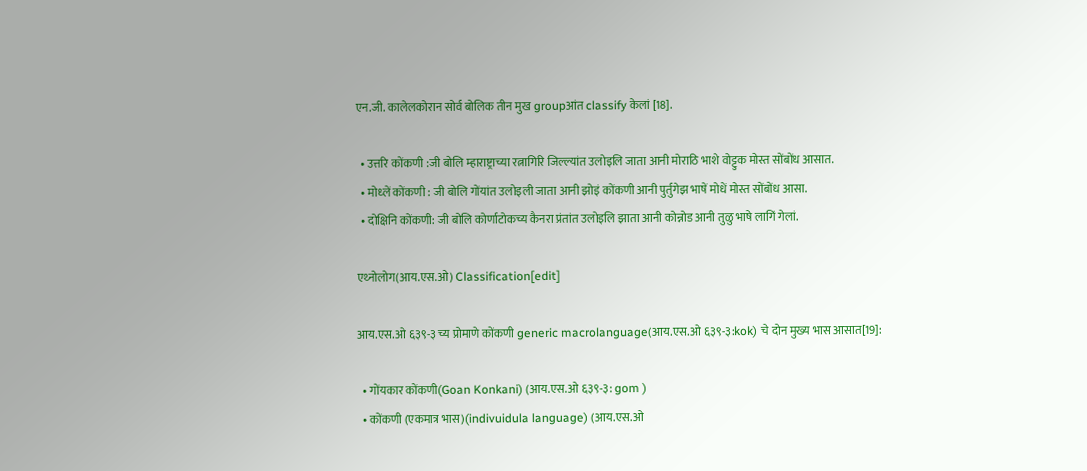एन.जी. कालेलकोरान सोर्व बोलिक तीन मुख groupआंत classify केलां [18].

  • उत्तरि कोंकणी :जी बोलि म्हाराष्ट्राच्या रत्नागिरि जिल्ल्यांत उलोइलि जाता आनी मोराठि भाशे वोट्टुक मोस्त सोंबोंध आसात.
  • मोध्लें कोंकणी : जी बोलि गोंयांत उलोइली जाता आनी झोइं कोंकणी आनी पुर्तुगेझ भाषें मोधें मोस्त सोंबोंध आसा.
  • दोक्षिनि कोंकणी: जी बोलि कोर्णाटोकच्य कैनरा प्रंतांत उलोइलि झाता आनी कोन्नोड आनी तुळु भाषे लागिं गेलां.

एथ्नोलोग(आय.एस.ओ) Classification[edit]

आय.एस.ओ ६३९-३ च्य प्रोमाणे कोंकणी generic macrolanguage(आय.एस.ओ ६३९-३:kok) चे दोन मुख्य भास आसात[19]:

  • गोंयकार कोंकणी(Goan Konkani) (आय.एस.ओ ६३९-३: gom )
  • कोंकणी (एकमात्र भास)(indivuidula language) (आय.एस.ओ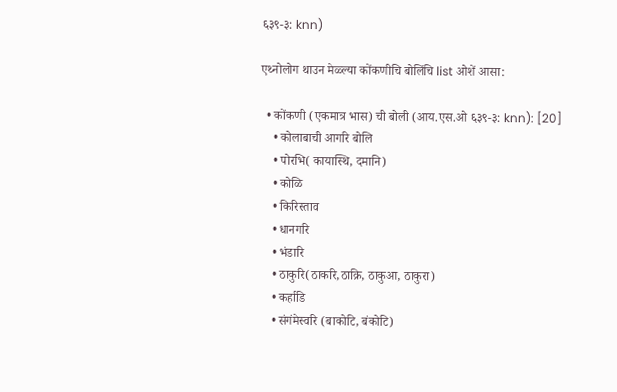६३९-३: knn)

एथ्नोलोग थाउन मेळ्ल्या कोंकणीचि बोलिंचि list ओशें आसा:

  • कोंकणी (एकमात्र भास) ची बोली (आय.एस.ओ ६३९-३: knn): [20]
    • कोलाबाची आगरि बोलि
    • पोरभि( कायास्थि, दमानि)
    • कोळि
    • किरिस्ताव
    • धानगरि
    • भंडारि
    • ठाकुरि(ठाकरि,ठाक्रि, ठाकुआ, ठाकुरा)
    • कर्हाडि
    • संगंमेस्वरि (बाकोटि, बंकोटि)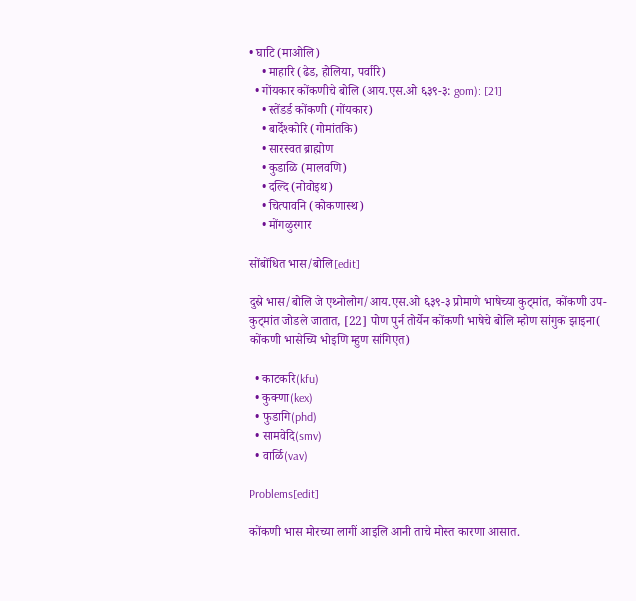• घाटि (माओलि)
    • माहारि (ढेड, होलिया, पर्वारि)
  • गोंयकार कोंकणीचे बोलि (आय.एस.ओ ६३९-३: gom): [21]
    • स्तेंडर्ड कोंकणी (गोंयकार)
    • बार्देश्कोरि (गोमांतकि)
    • सारस्वत ब्राह्मोण
    • कुडाळि (मालवणि)
    • दल्दि (नोवोइथ)
    • चित्पावनि (कोकणास्थ)
    • मोंगळुरगार

सोंबोंधित भास/बोलि[edit]

दुस्रे भास/बोलि जे एथ्नोलोग/आय.एस.ओ ६३९-३ प्रोमाणे भाषेच्या कुट्मांत, कोंकणी उप-कुट्मांत जोडले जातात, [22] पोण पुर्न तोर्येन कोंकणी भाषेचे बोलि म्होण सांगुक झाइना( कोंकणी भासेच्यि भोइणि म्हुण सांगिएत)

  • काटकरि(kfu)
  • कुक्णा(kex)
  • फुडागि(phd)
  • सामवेदि(smv)
  • वार्ळि(vav)

Problems[edit]

कोंकणी भास मोरच्या लागीं आइलि आनी ताचे मोस्त कारणा आसात.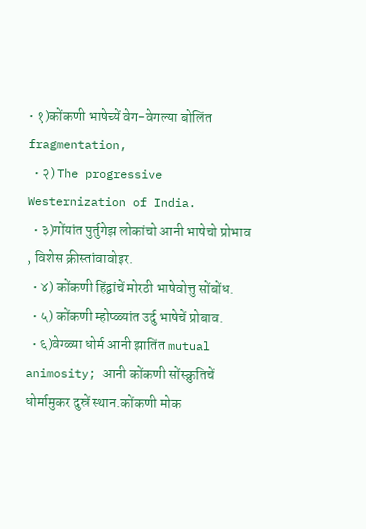• १)कोंकणी भाषेच्यें वेग-वेगल्या बोलिंत fragmentation,
  • २) The progressive Westernization of India.
  • ३)गोंयांत पुर्तुगेझ लोकांचो आनी भाषेचो प्रोभाव , विशेस क्रीस्तांवावोइर.
  • ४) कोंकणी हिंद्वांचें मोरठी भाषेवोत्तु सोंबोंध.
  • ५) कोंकणी म्होप्ळ्यांत उर्दु भाषेचें प्रोबाव.
  • ६)वेग्ळ्या धोर्म आनी झातिंत mutual animosity; आनी कोंकणी सोंस्क्रुतिचें धोर्मामुकर दुस्रें स्थान.कोंकणी मोक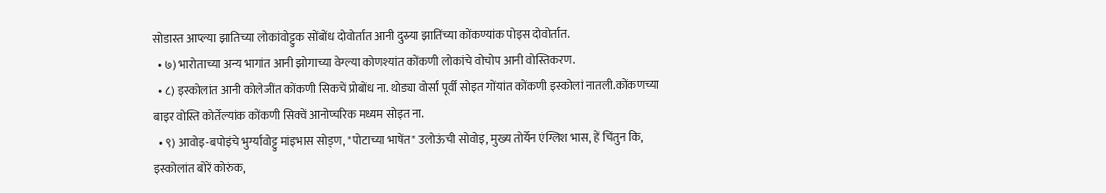सोडास्त आप्ल्या झातिच्या लोकांवोट्टुक सोंबोंध दोवोर्तात आनी दुस्र्या झातिंच्या कोंकण्यांक पोइस दोवोर्तात.
  • ७) भारोताच्या अन्य भागांत आनी झोगाच्या वेग्ल्या कोणश्यांत कोंकणी लोकांचे वोचोप आनी वोस्तिकरण.
  • ८) इस्कोलांत आनी कोलेजींत कोंकणी सिकचें प्रोबोंध ना. थोड्या वोर्सां पूर्वीं सोइत गोंयांत कोंकणी इस्कोलां नातली.कोंकणच्या बाइर वोस्ति कोर्तेल्यांक कोंकणी सिक्वें आनोप्चरिक मध्यम सोइत ना.
  • ९) आवोइ-बपोइंचे भुर्ग्यांवोट्टु मांइभास सोड्ण, "पोटाच्या भाषेंत" उलोऊंची सोवोइ, मुख्य तोर्येन एंग्लिश भास, हें चिंतुन कि, इस्कोलांत बोरें कोरुंक,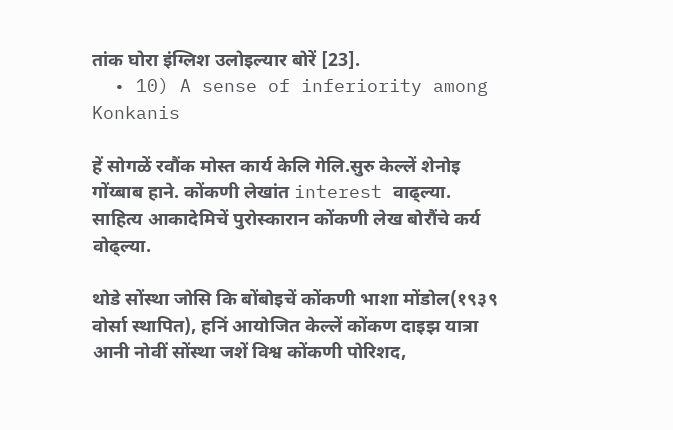तांक घोरा इंग्लिश उलोइल्यार बोरें [23].
  • 10) A sense of inferiority among Konkanis

हें सोगळें रवौंक मोस्त कार्य केलि गेलि.सुरु केल्लें शेनोइ गोंय्बाब हाने. कोंकणी लेखांत interest वाढ्ल्या. साहित्य आकादेमिचें पुरोस्कारान कोंकणी लेख बोरौंचे कर्य वोढ्ल्या.

थोडे सोंस्था जोसि कि बोंबोइचें कोंकणी भाशा मोंडोल(१९३९ वोर्सा स्थापित), हनिं आयोजित केल्लें कोंकण दाइझ यात्रा आनी नोवीं सोंस्था जशें विश्व कोंकणी पोरिशद,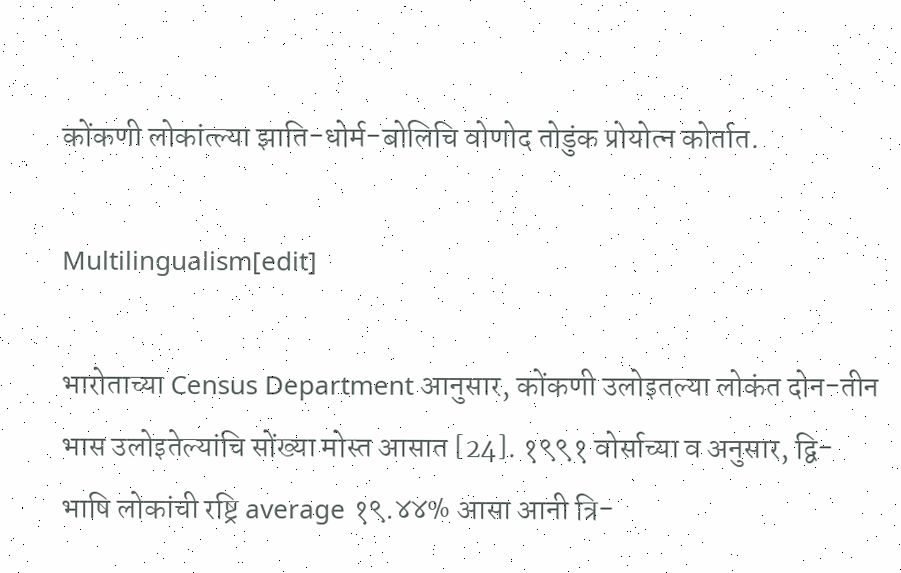कोंकणी लोकांत्ल्या झाति-धोर्म-बोलिचि वोणोद तोडुंक प्रोयोत्न कोर्तात.

Multilingualism[edit]

भारोताच्या Census Department आनुसार, कोंकणी उलोइतल्या लोकंत दोन-तीन भास उलोइतेल्यांचि सोंख्या मोस्त आसात [24]. १९९१ वोर्साच्या व अनुसार, द्वि-भाषि लोकांची रष्ट्रि average १९.४४% आसा आनी त्रि-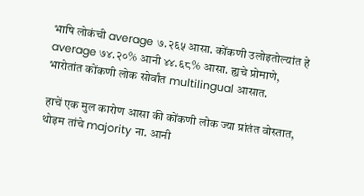भाषि लोकंची average ७.२६५ आसा. कोंकणी उलोइतोल्यांत हे average ७४.२०% आनी ४४.६८% आसा. ह्यचे प्रोमाणे, भारोतांत कोंकणी लोक सोर्वांत multilingual आसात.

हाचें एक मुल कारोण आसा की कोंकणी लोक ज्या प्रांतंत वोस्तात, थोइम तांचे majority ना. आनी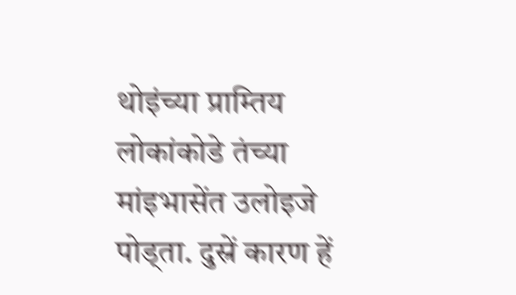थोइंच्या प्राम्तिय लोकांकोडे तंच्या मांइभासेंत उलोइजे पोड्ता. दुस्रें कारण हें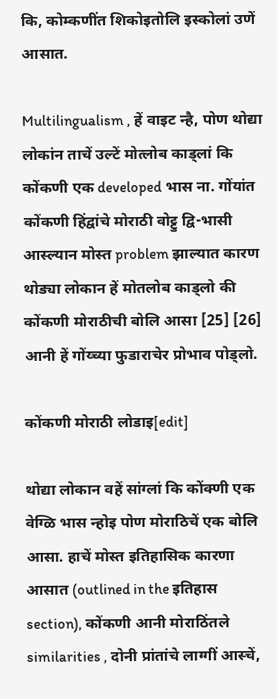कि, कोम्कणींत शिकोइतोलि इस्कोलां उणें आसात.

Multilingualism , हें वाइट न्है, पोण थोद्या लोकांन ताचें उल्टें मोत्लोब काड्लां कि कोंकणी एक developed भास ना. गोंयांत कोंकणी हिंद्वांचे मोराठी वोट्टु द्वि-भासी आस्ल्यान मोस्त problem झाल्यात कारण थोड्या लोकान हें मोतलोब काड्लो की कोंकणी मोराठीची बोलि आसा [25] [26] आनी हें गोंय्च्या फुडाराचेर प्रोभाव पोड्लो.

कोंकणी मोराठी लोडाइ[edit]

थोद्या लोकान वहें सांग्लां कि कोंक्णी एक वेग्ळि भास न्होइ पोण मोराठिचें एक बोलि आसा. हाचें मोस्त इतिहासिक कारणा आसात (outlined in the इतिहास section), कोंकणी आनी मोराठिंतले similarities , दोनी प्रांतांचे लाग्गीं आस्चें,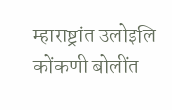म्हाराष्ट्रांत उलोइलि कोंकणी बोलींत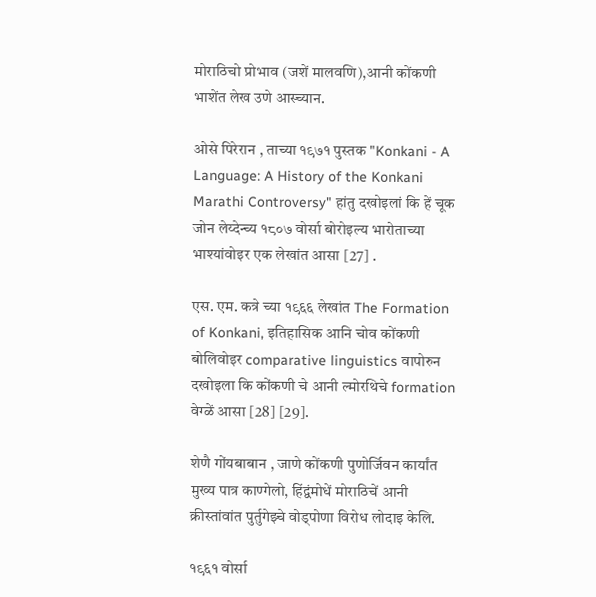मोराठिचो प्रोभाव (जशें मालवणि),आनी कोंकणी भाशेंत लेख उणे आस्च्यान.

ओसे पिरेरान , ताच्या १९७१ पुस्तक "Konkani - A Language: A History of the Konkani Marathi Controversy" हांतु दखोइलां कि हें चूक जोन लेय्देन्च्य १८०७ वोर्सा बोरोइल्य भारोताच्या भाश्यांवोइर एक लेखांत आसा [27] .

एस. एम. कत्रे च्या १९६६ लेखांत The Formation of Konkani, इतिहासिक आनि चोव कोंकणी बोलिवोइर comparative linguistics वापोरुन दखोइला कि कोंकणी चे आनी ल्मोरथिचे formation वेग्ळें आसा [28] [29].

शेणै गोंयबाबान , जाणे कोंकणी पुणोर्जिवन कार्यांत मुख्य पात्र काण्गेलो, हिंद्वंमोधें मोराठिचें आनी क्रीस्तांवांत पुर्तुगेझ्चे वोड्पोणा विरोध लोदाइ केलि.

१९६१ वोर्सा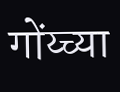गोंय्च्या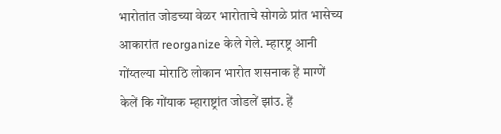भारोतांत जोडच्या वेळर भारोताचे सोगळे प्रांत भासेच्य आकारांत reorganize केले गेले. म्हारष्ट्र आनी गोंय्तल्या मोराठि लोकान भारोत शसनाक हें माग्णें केलें कि गोंयाक म्हाराष्ट्रांत जोडलें झांउ. हें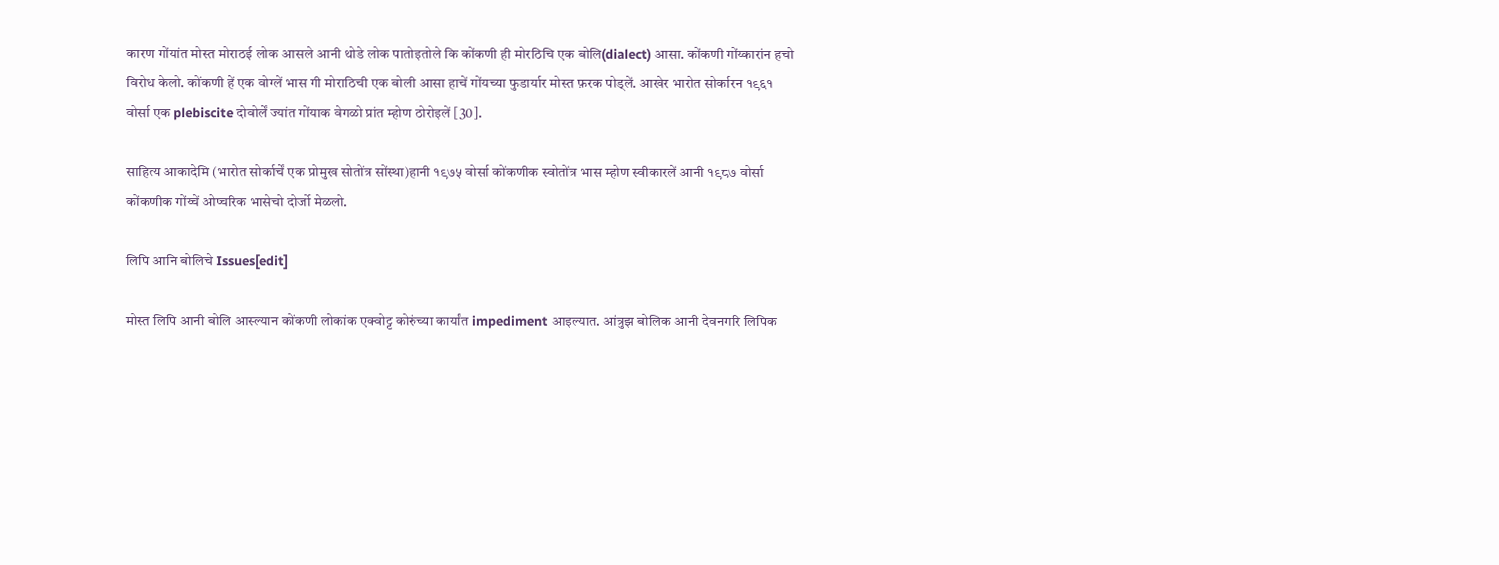कारण गोंयांत मोस्त मोराठई लोक आसले आनी थोडे लोक पातोइतोले कि कोंकणी ही मोरठिचि एक बोलि(dialect) आसा. कोंकणी गोंय्कारांन हचो विरोध केलो. कोंकणी हें एक वोग्लें भास गी मोराठिची एक बोली आसा हाचें गोंयच्या फुडार्यार मोस्त फ़रक पोड्लें. आखेर भारोत सोर्कारन १९६१ वोर्सा एक plebiscite दोवोर्लें ज्यांत गोंयाक वेगळो प्रांत म्होण ठोरोइलें [30].

साहित्य आकादेमि (भारोत सोर्कार्चें एक प्रोमुख सोतोंत्र सोंस्था)हानी १९७५ वोर्सा कोंकणीक स्वोतोंत्र भास म्होण स्वीकारलें आनी १९८७ वोर्सा कोंकणीक गोंय्चें ओप्चरिक भासेचो दोर्जो मेळलो.

लिपि आनि बोलिचे Issues[edit]

मोस्त लिपि आनी बोलि आस्ल्यान कोंकणी लोकांक एक्वोट्ट कोरुंच्या कार्यांत impediment आइल्यात. आंत्रुझ बोलिक आनी देवनगरि लिपिक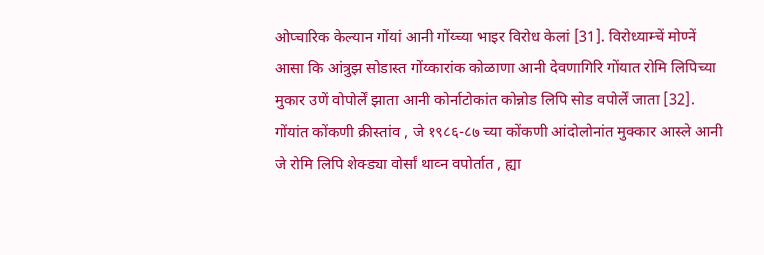ओप्चारिक केल्यान गोंयां आनी गोंय्च्या भाइर विरोध केलां [31]. विरोध्याम्चें मोण्नें आसा कि आंत्रुझ सोडास्त गोंय्कारांक कोळाणा आनी देवणागिरि गोंयात रोमि लिपिच्या मुकार उणें वोपोर्लें झाता आनी कोर्नाटोकांत कोन्नोड लिपि सोड वपोर्लें जाता [32]. गोंयांत कोंकणी क्रीस्तांव , जे १९८६-८७ च्या कोंकणी आंदोलोनांत मुक्कार आस्ले आनी जे रोमि लिपि शेक्ड्या वोर्सां थाव्न वपोर्तात , ह्या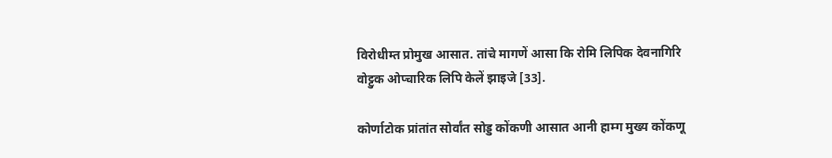विरोधीम्त प्रोमुख आसात. तांचे मागणें आसा कि रोमि लिपिक देवनागिरि वोट्टुक ओप्चारिक लिपि केलें झाइजे [33].

कोर्णाटोक प्रांतांत सोर्वांत सोड्ड कोंकणी आसात आनी हाम्ग मुख्य कोंकणू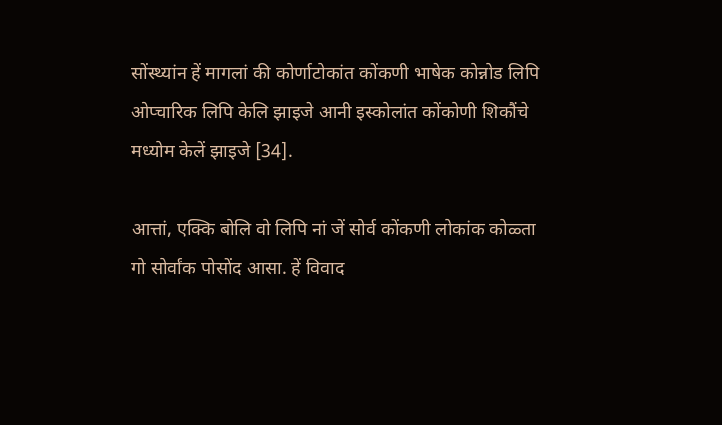सोंस्थ्यांन हें मागलां की कोर्णाटोकांत कोंकणी भाषेक कोन्नोड लिपि ओप्चारिक लिपि केलि झाइजे आनी इस्कोलांत कोंकोणी शिकौंचे मध्योम केलें झाइजे [34].

आत्तां, एक्कि बोलि वो लिपि नां जें सोर्व कोंकणी लोकांक कोळ्ता गो सोर्वांक पोसोंद आसा. हें विवाद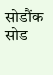सोडौंक सोड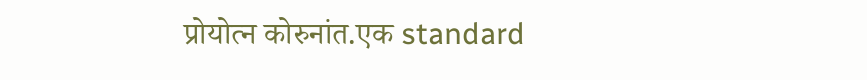प्रोयोत्न कोरुनांत.एक standard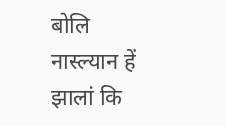बोलि नास्ल्यान हें झालां कि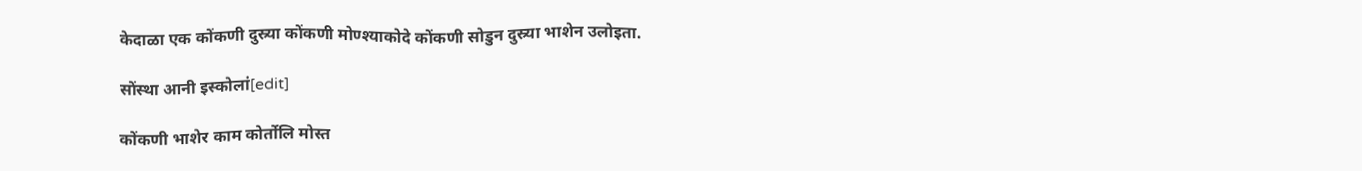केदाळा एक कोंकणी दुस्र्या कोंकणी मोण्श्याकोदे कोंकणी सोडुन दुस्र्या भाशेन उलोइता.

सोंस्था आनी इस्कोलां[edit]

कोंकणी भाशेर काम कोर्तोलि मोस्त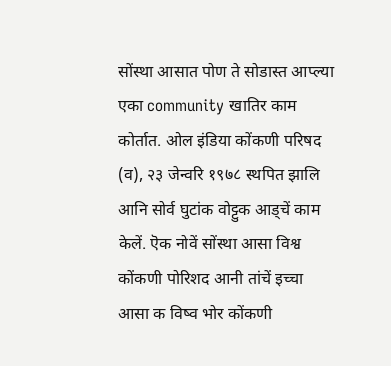सोंस्था आसात पोण ते सोडास्त आप्ल्या एका community खातिर काम कोर्तात. ओल इंडिया कोंकणी परिषद (व), २३ जेन्वरि १९७८ स्थपित झालि आनि सोर्व घुटांक वोट्टुक आड्चें काम केलें. ऎक नोवें सोंस्था आसा विश्व कोंकणी पोरिशद आनी तांचें इच्चा आसा क विष्व भोर कोंकणी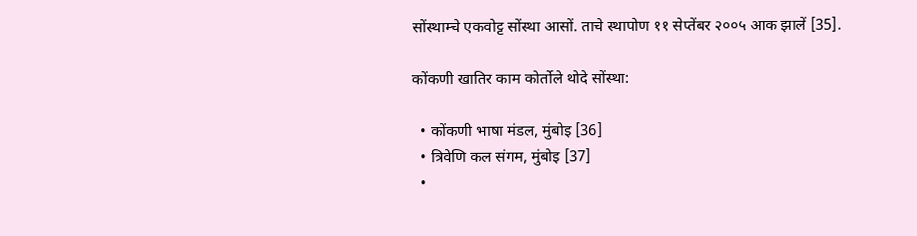सोंस्थाम्चे एकवोट्ट सोंस्था आसों. ताचे स्थापोण ११ सेप्तेंबर २००५ आक झालें [35].

कोंकणी खातिर काम कोर्तोले थोदे सोंस्था:

  • कोंकणी भाषा मंडल, मुंबोइ [36]
  • त्रिवेणि कल संगम, मुंबोइ [37]
  •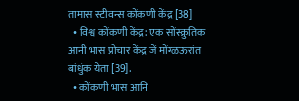तामास स्टीवन्स कोंकणी केंद्र [38]
  • विश्व कोंकणी केंद्र: एक सोंस्क्रुतिक आनी भास प्रोचार केंद्र जें मोंग्ळऊरांत बांधुंक येता [39].
  • कोंकणी भास आनि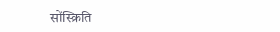सोंस्क्रिति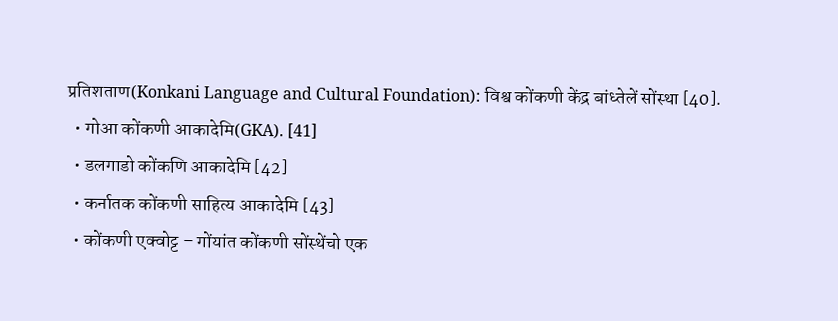प्रतिशताण(Konkani Language and Cultural Foundation): विश्व कोंकणी केंद्र बांध्तेलें सोंस्था [40].
  • गोआ कोंकणी आकादेमि(GKA). [41]
  • डलगाडो कोंकणि आकादेमि [42]
  • कर्नातक कोंकणी साहित्य आकादेमि [43]
  • कोंकणी एक्वोट्ट – गोंयांत कोंकणी सोंस्थेंचो एक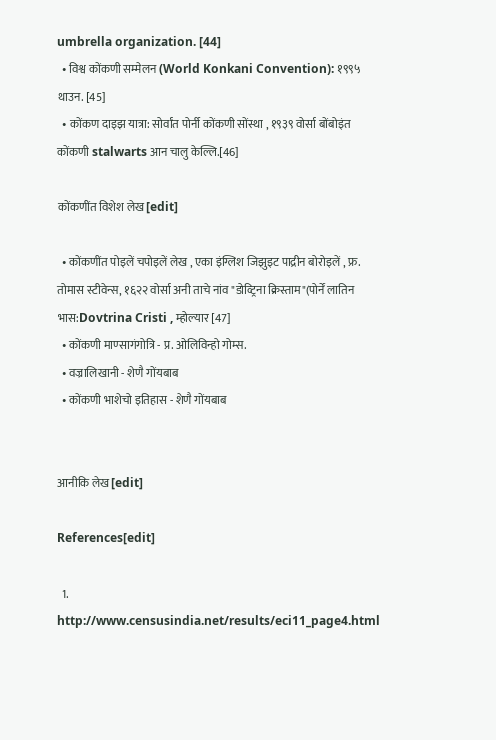umbrella organization. [44]
  • विश्व कोंकणी सम्मेलन (World Konkani Convention): १९९५ थाउन. [45]
  • कोंकण दाइझ यात्रा: सोर्वांत पोर्नी कोंकणी सोंस्था , १९३९ वोर्सा बोंबोइंत कोंकणी stalwarts आन चालु केल्लि.[46]

कोंकणींत विशेश लेख[edit]

  • कोंकणींत पोइलें चपोइलें लेख , एका इंग्लिश जिझुइट पाद्रीन बोरोइलें , फ्र. तोमास स्टीवेन्स, १६२२ वोर्सा अनी ताचे नांव "डोव्ट्रिना क्रिस्ताम"(पोर्नें लातिन भास:Dovtrina Cristi , म्होल्यार [47]
  • कोंकणी माण्सागंगोत्रि - प्र. ओलिविन्हो गोम्स.
  • वज्रालिखानी - शेणै गोंयबाब
  • कोंकणी भाशेचो इतिहास - शेणै गोंयबाब


आनीकि लेख[edit]

References[edit]

  1. http://www.censusindia.net/results/eci11_page4.html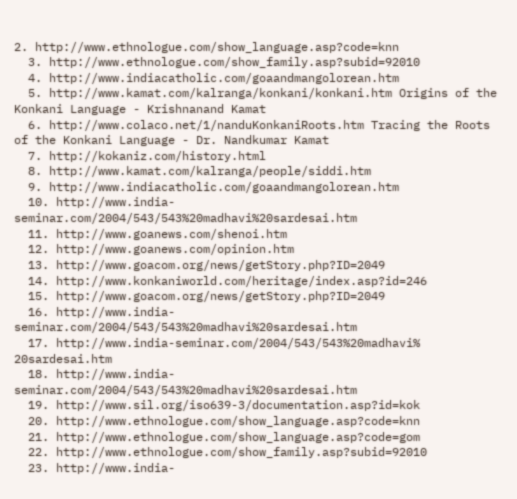2. http://www.ethnologue.com/show_language.asp?code=knn
  3. http://www.ethnologue.com/show_family.asp?subid=92010
  4. http://www.indiacatholic.com/goaandmangolorean.htm
  5. http://www.kamat.com/kalranga/konkani/konkani.htm Origins of the Konkani Language - Krishnanand Kamat
  6. http://www.colaco.net/1/nanduKonkaniRoots.htm Tracing the Roots of the Konkani Language - Dr. Nandkumar Kamat
  7. http://kokaniz.com/history.html
  8. http://www.kamat.com/kalranga/people/siddi.htm
  9. http://www.indiacatholic.com/goaandmangolorean.htm
  10. http://www.india-seminar.com/2004/543/543%20madhavi%20sardesai.htm
  11. http://www.goanews.com/shenoi.htm
  12. http://www.goanews.com/opinion.htm
  13. http://www.goacom.org/news/getStory.php?ID=2049
  14. http://www.konkaniworld.com/heritage/index.asp?id=246
  15. http://www.goacom.org/news/getStory.php?ID=2049
  16. http://www.india-seminar.com/2004/543/543%20madhavi%20sardesai.htm
  17. http://www.india-seminar.com/2004/543/543%20madhavi% 20sardesai.htm
  18. http://www.india-seminar.com/2004/543/543%20madhavi%20sardesai.htm
  19. http://www.sil.org/iso639-3/documentation.asp?id=kok
  20. http://www.ethnologue.com/show_language.asp?code=knn
  21. http://www.ethnologue.com/show_language.asp?code=gom
  22. http://www.ethnologue.com/show_family.asp?subid=92010
  23. http://www.india-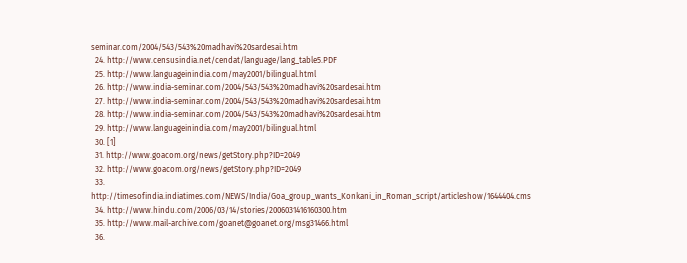seminar.com/2004/543/543%20madhavi%20sardesai.htm
  24. http://www.censusindia.net/cendat/language/lang_table5.PDF
  25. http://www.languageinindia.com/may2001/bilingual.html
  26. http://www.india-seminar.com/2004/543/543%20madhavi%20sardesai.htm
  27. http://www.india-seminar.com/2004/543/543%20madhavi%20sardesai.htm
  28. http://www.india-seminar.com/2004/543/543%20madhavi%20sardesai.htm
  29. http://www.languageinindia.com/may2001/bilingual.html
  30. [1]
  31. http://www.goacom.org/news/getStory.php?ID=2049
  32. http://www.goacom.org/news/getStory.php?ID=2049
  33. http://timesofindia.indiatimes.com/NEWS/India/Goa_group_wants_Konkani_in_Roman_script/articleshow/1644404.cms
  34. http://www.hindu.com/2006/03/14/stories/2006031416160300.htm
  35. http://www.mail-archive.com/goanet@goanet.org/msg31466.html
  36.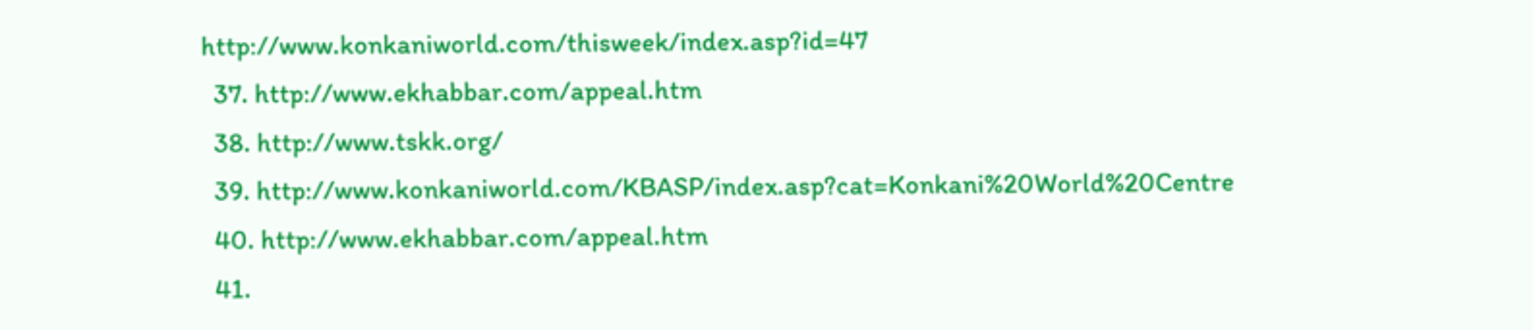http://www.konkaniworld.com/thisweek/index.asp?id=47
  37. http://www.ekhabbar.com/appeal.htm
  38. http://www.tskk.org/
  39. http://www.konkaniworld.com/KBASP/index.asp?cat=Konkani%20World%20Centre
  40. http://www.ekhabbar.com/appeal.htm
  41.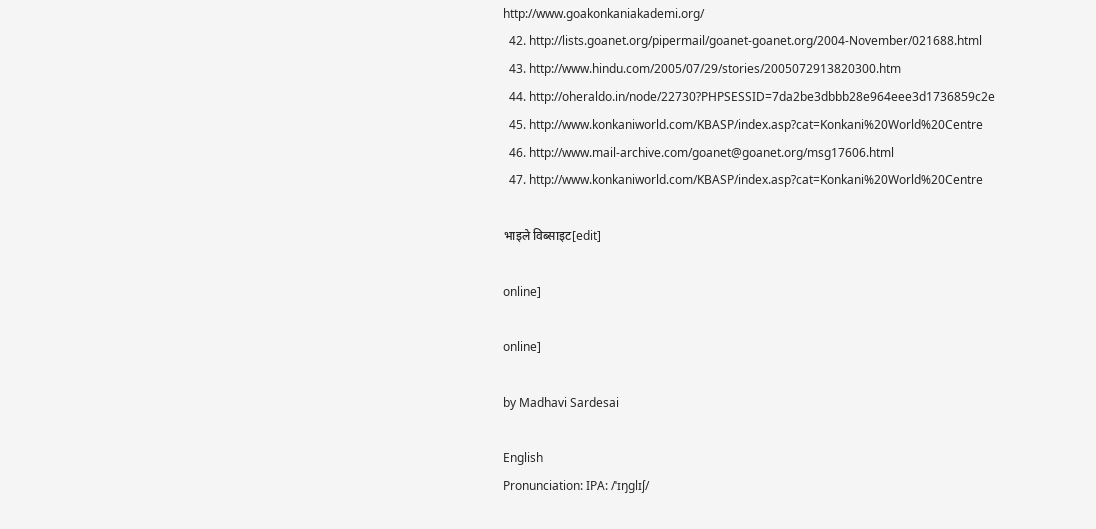http://www.goakonkaniakademi.org/
  42. http://lists.goanet.org/pipermail/goanet-goanet.org/2004-November/021688.html
  43. http://www.hindu.com/2005/07/29/stories/2005072913820300.htm
  44. http://oheraldo.in/node/22730?PHPSESSID=7da2be3dbbb28e964eee3d1736859c2e
  45. http://www.konkaniworld.com/KBASP/index.asp?cat=Konkani%20World%20Centre
  46. http://www.mail-archive.com/goanet@goanet.org/msg17606.html
  47. http://www.konkaniworld.com/KBASP/index.asp?cat=Konkani%20World%20Centre

भाइले विब्साइट[edit]

online]

online]

by Madhavi Sardesai

English
Pronunciation: IPA: /ˈɪŋglɪʃ/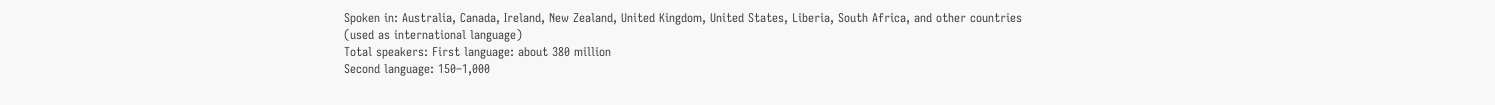Spoken in: Australia, Canada, Ireland, New Zealand, United Kingdom, United States, Liberia, South Africa, and other countries
(used as international language)
Total speakers: First language: about 380 million
Second language: 150–1,000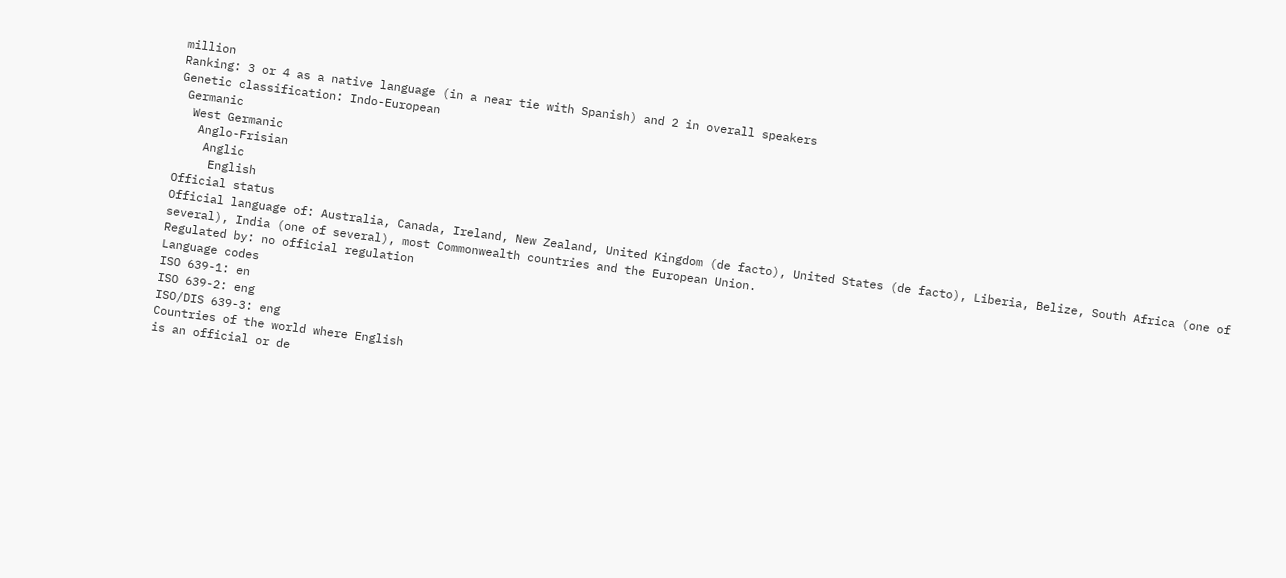million
Ranking: 3 or 4 as a native language (in a near tie with Spanish) and 2 in overall speakers
Genetic classification: Indo-European
 Germanic
  West Germanic
   Anglo-Frisian
    Anglic
     English
Official status
Official language of: Australia, Canada, Ireland, New Zealand, United Kingdom (de facto), United States (de facto), Liberia, Belize, South Africa (one of several), India (one of several), most Commonwealth countries and the European Union.
Regulated by: no official regulation
Language codes
ISO 639-1: en
ISO 639-2: eng
ISO/DIS 639-3: eng
Countries of the world where English
is an official or de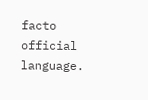facto official language.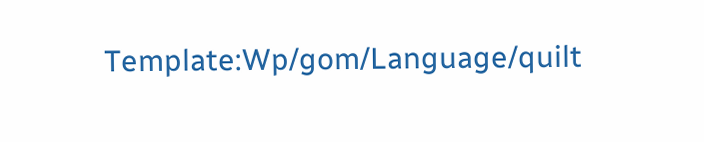Template:Wp/gom/Language/quilt